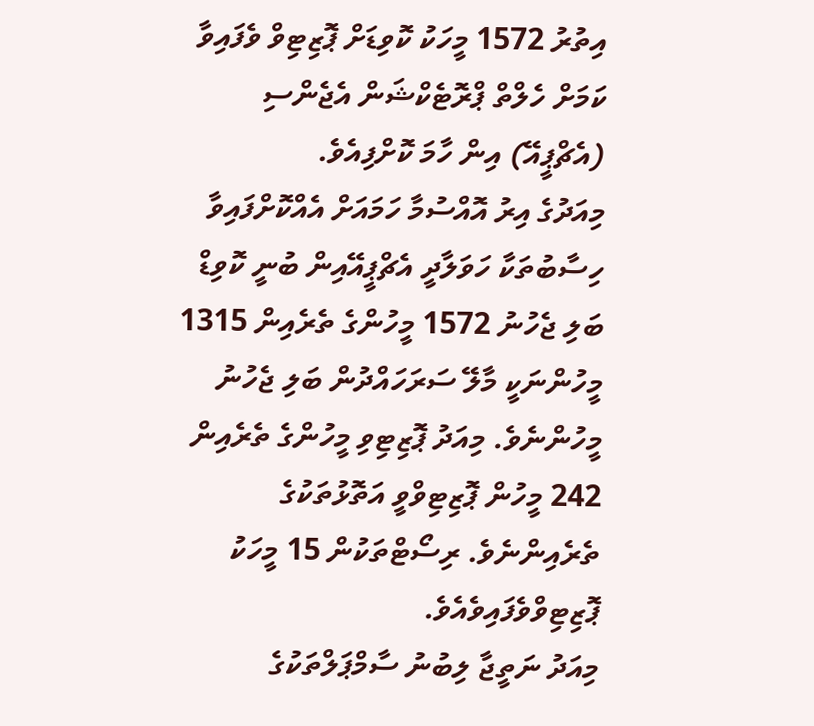އިތުރު 1572 މީހަކު ކޮވިޑަށް ޕޮޒިޓިވް ވެފައިވާ ކަމަށް ހެލްތް ޕްރޮޓެކްޝަން އެޖެންސި (އެޗްޕީއޭ) އިން ހާމަ ކޮށްފިއެވެ.
މިއަދުގެ އިރު އޮއްސުމާ ހަމައަށް އެއްކޮށްފައިވާ ހިސާބުތަކާ ހަވަލާދީ އެޗްޕީއޭއިން ބުނީ ކޮވިޑް ބަލި ޖެހުނު 1572 މީހުންގެ ތެރެއިން 1315 މީހުންނަކީ މާލޭ ސަރަހައްދުން ބަލި ޖެހުނު މީހުންނެވެ. މިއަދު ޕޮޒިޓިވި މީހުންގެ ތެރެއިން 242 މީހުން ޕޮޒިޓިވްވީ އަތޮޅުތަކުގެ ތެރެއިންނެވެ. ރިސޯޓްތަކުން 15 މީހަކު ޕޮޒިޓިވްވެފައިވެއެވެ.
މިއަދު ނަތީޖާ ލިބުނު ސާމްޕަލްތަކުގެ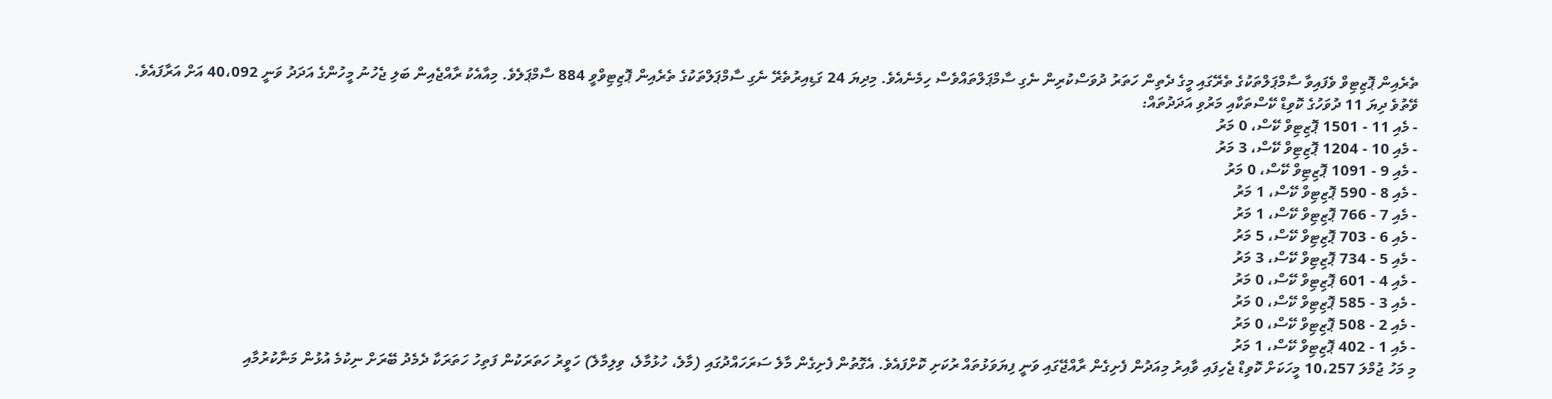ތެރެއިން ޕޮޒިޓިވް ވެފައިވާ ސާމްޕަލްތަކުގެ ތެރޭގައި މީގެ ދެތިން ހަތަރު ދުވަސްކުރިން ނެގި ސާމްޕަލްތައްވެސް ހިމެނެއެވެ. މިދިޔަ 24 ގަޑިއިރުތެރޭ ނެގި ސާމްޕަލްތަކުގެ ތެރެއިން ޕޮޒިޓިވްވީ 884 ސާމްޕަލެވެ. މިއާއެކު ރާއްޖެއިން ބަލި ޖެހުނު މީހުންގެ އަދަދު ވަނީ 40،092 އަށް އަރާފައެވެ.
ވޭތުވެ ދިޔަ 11 ދުވަހުގެ ކޮވިޑް ކޭސްތަކާއި މަރުވި އަދަދުތައް:
- މެއި 11 - 1501 ޕޮޒިޓިވް ކޭސް، 0 މަރު
- މެއި 10 - 1204 ޕޮޒިޓިވް ކޭސް، 3 މަރު
- މެއި 9 - 1091 ޕޮޒިޓިވް ކޭސް، 0 މަރު
- މެއި 8 - 590 ޕޮޒިޓިވް ކޭސް، 1 މަރު
- މެއި 7 - 766 ޕޮޒިޓިވް ކޭސް، 1 މަރު
- މެއި 6 - 703 ޕޮޒިޓިވް ކޭސް، 5 މަރު
- މެއި 5 - 734 ޕޮޒިޓިވް ކޭސް، 3 މަރު
- މެއި 4 - 601 ޕޮޒިޓިވް ކޭސް، 0 މަރު
- މެއި 3 - 585 ޕޮޒިޓިވް ކޭސް، 0 މަރު
- މެއި 2 - 508 ޕޮޒިޓިވް ކޭސް، 0 މަރު
- މެއި 1 - 402 ޕޮޒިޓިވް ކޭސް، 1 މަރު
މި މަހު ޖުމްލަ 10،257 މީހަކަށް ކޮވިޑް ޖެހިފައި ވާއިރު މިއަދުން ފެށިގެން ރާއްޖޭގައި ވަނީ ފިޔަވަޅުތައް ރުކަށި ކޮށްފައެވެ. އެގޮތުން ފެށިގެން މާލެ ސަރަހައްދުގައި (މާލެ، ހުޅުމާލެ، ވިލިމާލެ) ހަވީރު ހަތަރަކުން ފަތިހު ހަތަރަކާ ދެމެދު ބޭރަށް ނިކުމެ އުޅުން މަނާކުރުމާއި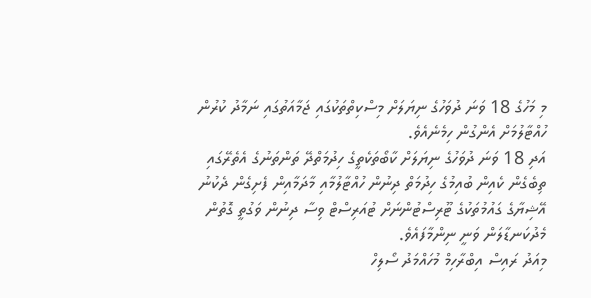މި މަހުގެ 18 ވަނަ ދުވަހުގެ ނިޔަލަށް މިސްކިތްތަކުގައި ޖަމާއަތުގައި ނަމާދު ކުރުން ހުއްޓާލުމަށް އެންގުން ހިމެނެއެވެ.
އަދި 18 ވަނަ ދުވަހުގެ ނިޔަލަށް ކާބޯތަކެތީގެ ހިދުމަތްދޭ ތަންތަނުގެ އެތެރޭގައި ތިބެގެން ކެއިން ބުއިމުގެ ހިދުމަތް ދިނުން ހުއްޓާލުމާއި މާދަމާއިން ފެށިގެން ދެކުނު އޭޝިޔާގެ ގައުމުތަކުގެ ޓޫރިސްޓުންނަށް ޓުއަރިސްޓް ވިސާ ދިނުން ވަގުތީ ގޮތުން މެދުކަނޑާލަން ވަނީ ނިންމާފައެވެ.
މިއަދު ރައިސް އިބްރާހިމް މުހައްމަދު ސޯލިހް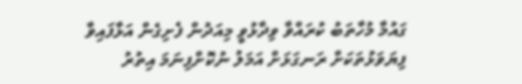ގައުމާ މުހާތަބު ކުރައްވާ ވިދާޅުވީ މިއަދުން ފެށިގެން އަޅާފައިވާ ފިޔަވަޅުތަކަށް ރަނގަޅަށް އަމަލު ނުކޮށްފިނަމަ އިތުރު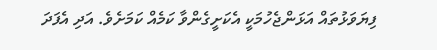ފިޔަވަޅުތައް އަޅަންޖެހުމަކީ އެކަށީގެންވާ ކަމެއް ކަމަށެވެ. އަދި އެފަދަ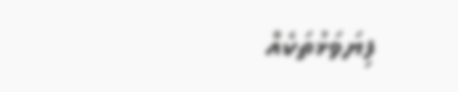ފިޔަވަޅުތަކެއް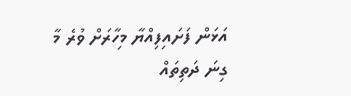އަޅަން ފަށައިފިއްޔާ މިހާރަށް ވުރެ މާ ގިނަ ދަތިތައް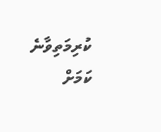ކުރިމަތިވާނެ ކަމަށް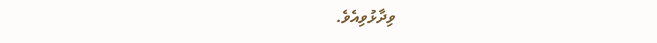ވިދާޅުވިއެވެ.